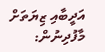އަދީބާއި ޒިޔަތަށް މާފުދިނުން: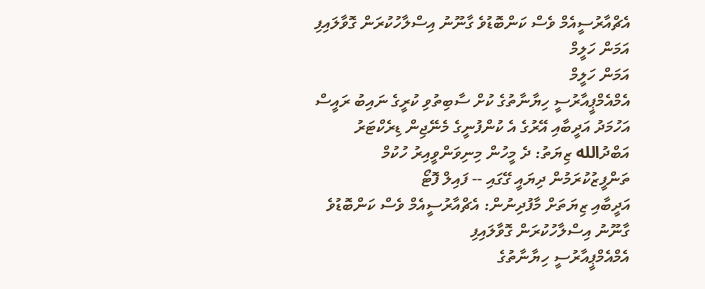އެޗްއާރުސީއެމް ވެސް ކަންބޮޑުވެ ގާނޫނު އިސްލާހުކުރަން ގޮވާލައިފި
އަމަން ހަލީމް
އަމަން ހަލީމް
އެމްއެމްޕީއާރުސީ ހިޔާނާތުގެ ކުށް ސާބިތުވި ކުރީގެ ނައިބު ރައީސް އަހުމަދު އަދީބާއި އޭރުގެ އެ ކުންފުނީގެ މެނޭޖިން ޑިރެކްޓަރު އަބްދުالله ޒިޔަތު: ދެ މީހުން މިނިވަންވީއިރު ހުކުމް ތަންފީޒުކުރަމުން ދިޔައީ ގޭގައި -- ފައިލް ފޮޓޯ
އަދީބާއި ޒިޔަތަށް މާފުދިނުން: އެޗްއާރުސީއެމް ވެސް ކަންބޮޑުވެ ގާނޫނު އިސްލާހުކުރަން ގޮވާލައިފި
އެމްއެމްޕީއާރުސީ ހިޔާނާތުގެ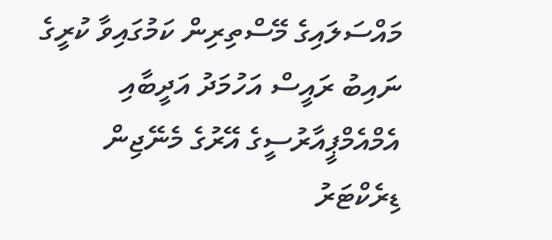މައްސަލައިގެ މޭސްތިރިން ކަމުގައިވާ ކުރީގެ ނައިބު ރައީސް އަހުމަދު އަދީބާއި އެމްއެމްޕީއާރުސީގެ އޭރުގެ މެނޭޖިން ޑިރެކްޓަރު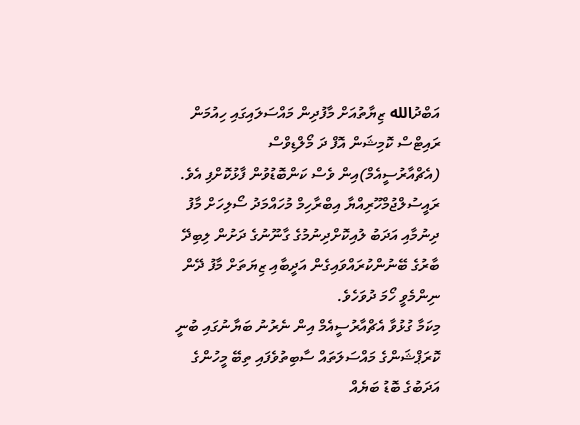އަބްދުالله ޒިޔާތުއަށް މާފުދިން މައްސަލައިގައި ހިއުމަން ރައިޓްސް ކޮމިޝަން އޮފް ދަ މޯލްޑިވްސް (އެޗްއާރުސީއެމް)އިން ވެސް ކަންބޮޑުވުން ފާޅުކޮށްފި އެވެ.
ރައީސުލްޖުމްހޫރިއްޔާ އިބްރާހިމް މުހައްމަދު ސޯލިހަށް މާފު ދިނުމާއި އަދަބު ލުއިކޮށްދިނުމުގެ ގާނޫނުގެ ދަށުން ލިބިދޭ ބާރުގެ ބޭނުންކުރައްވައިގެން އަދީބާއި ޒިޔަތަށް މާފު ދޭން ނިންމެވީ ހޯމަ ދުވަހެވެ.
މިކަމާ ގުޅުވާ އެޗްއާރުސީއެމް އިން ނެރުނު ބަޔާނުގައި ބުނީ ކޮރަޕްޝަންގެ މައްސަލަތައް ސާބިތުވެފައި ތިބޭ މީހުންގެ އަދަބުގެ ބޮޑު ބަޔެއް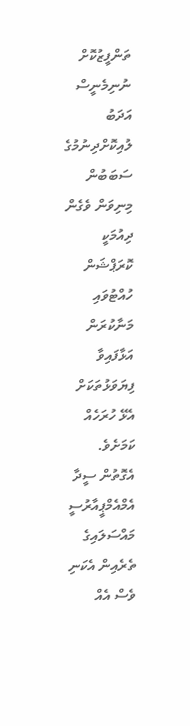ތަންފީޒުކޮށް ނުނިމެނީސް އަދަބު ލުއިކޮށްދިނުމުގެ ސަބަބުން މިނިވަން ވެގެން ދިއުމަކީ ކޮރަޕްޝަން ހުއްޓުވައި މަނާކުރަން އަޅާފައިވާ ފިޔަވަޅުތަކަށް އެޅޭ ހުރަހެއް ކަމަށެވެ.
އެގޮތުން ސީދާ އެމްއެމްޕީއާރުސީ މައްސަލައިގެ ތެރެއިން އެކަނި ވެސް އެއް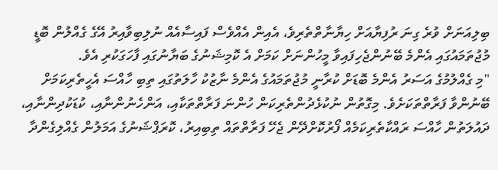ބިލިއަނަށް ވުރެ ގިނަ ރުފިޔާއަށް ހިޔާނާތްތެރިވެ، އެއިން އެއްވެސް ފައިސާއެއް ނުލިބިވާއިރު އޭގެ ގެއްލުން ބޮޑީ މުޖުތަމައުގައި އެންމެ ބޭނުންޖެހިފައިވާ މީހުންނަށް ކަމަށް އެ ކޮމިޝަނުގެ ބަޔާނުގައި ފާހަގަކުރި އެވެ.
"މި ގެއްލުމުގެ އަސަރު އެންމެ ބޮޑަށް ކުރާނީ މުޖުތަމައުގެ އެންމެ ނާޒުކު ހާލަތުގައި ތިބި ހާއްސަ އެހީތެރިކަމަށް ބޭނުންވާ ފަރާތްތަކަށެވެ. މިގޮތުން ނުކުޅެދުންތެރިކަން ހުންނަ ފަރާތްތަކާއި، އަންހެނުންނާއި، ކުޑަކުދިންނާއި، ދައުލަތުން ހާއްސަ ރައްކާތެރިކަމެއް ފޯރުކޮށްދޭން ޖެހޭ ފަރާތްތައް ތިބިއިރު، ކޮރަޕްޝަނުގެ އަމަލުން ގެއްލިގެންދާ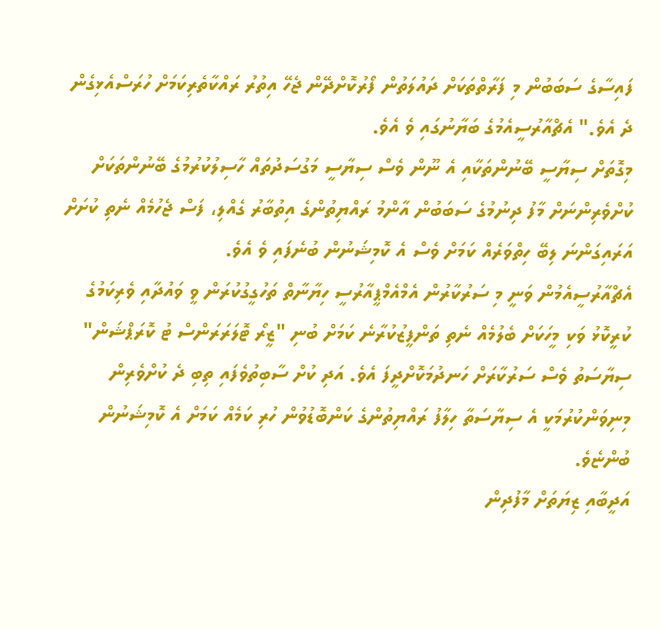ފައިސާގެ ސަބަބުން މި ފަރާތްތަކަށް ދައުލަތުން ފޯރުކޮށްދޭން ޖެހޭ އިތުރު ރައްކާތެރިކަމަށް ހުރަސްއެޅިގެން ދެ އެވެ." އެޗްއާރުސީއެމުގެ ބަޔާނުގައި ވެ އެވެ.
މިގޮތަށް ސިޔާސީ ބޭނުންތަކާއި އެ ނޫން ވެސް ސިޔާސީ މަގުސަދުތައް ހާސިލުކުރުމުގެ ބޭނުންތަކަށް ކުށްވެރިންނަށް މާފު ދިނުމުގެ ސަބަބުން އާންމު ރައްޔިތުންގެ އިތުބާރު ގެއްލި، ފަސް ޖެހުމެއް ނެތި ކުށަށް އަރައިގަންނަ ލިބޭ ހިތްވަރެއް ކަމަށް ވެސް އެ ކޮމިޝަނުން ބުނެފައި ވެ އެވެ.
އެޗްއާރުސީއެމުން ވަނީ މި ސަރުކާރުން އެމްއެމްޕީއާރުސީ ހިޔާނާތް ތަހުގީގުކުރަން ވީ ވައުދާއި ވެރިކަމުގެ ކުރީކޮޅު ވަކި މީހަކަށް ބެލުމެއް ނެތި ތަންފީޒުކުރާނެ ކަމަށް ބުނި "ޒީރޯ ޓޮލަރަރަންސް ޓު ކޮރަޕްޝަން" ސިޔާސަތު ވެސް ސަރުކާރަށް ހަނދުމަކޮށްދީފަ އެވެ. އަދި ކުށް ސާބިތުވެފައި ތިބި ދެ ކުށްވެރިން މިނިވަންކުރުމަކީ އެ ސިޔާސަތާ ހިލާފު ރައްޔިތުންގެ ކަންބޮޑުވުން ހުރި ކަމެއް ކަމަށް އެ ކޮމިޝަނުން ބުންޏެވެ.
އަދީބާއި ޒިޔަތަށް މާފުދިން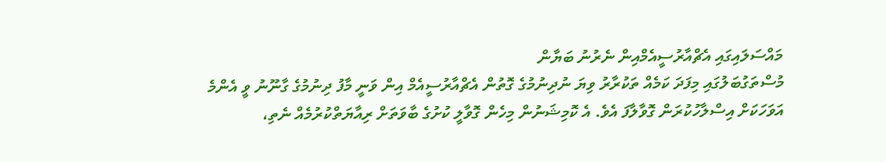މައްސަލައިގައި އެޗްއާރުސީއެމްއިން ނެރުނު ބަޔާން
މުސްތަގުބަލުގައި މިފަދަ ކަމެއް ތަކުރާރު ވިޔަ ނުދިނުމުގެ ގޮތުން އެޗްއާރުސީއެމް އިން ވަނީ މާފު ދިނުމުގެ ގާނޫނު ވީ އެންމެ އަވަހަކަށް އިސްލާހުކުރަން ގޮވާލާފަ އެވެ. އެ ކޮމިޝަނުން މިހެން ގޮވާލީ ކުށުގެ ބާވަތަށް ރިއާޔަތްކުރުމެއް ނެތި،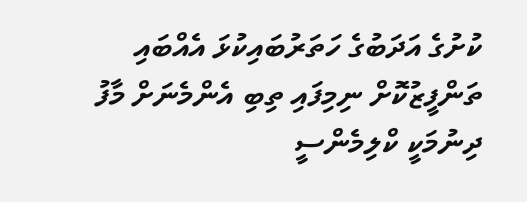ކުށުގެ އަދަބުގެ ހަތަރުބައިކުޅަ އެއްބައި ތަންފީޒުކޮށް ނިމިފައި ތިބި އެންމެނަށް މާފު ދިނުމަކީ ކްލިމެންސީ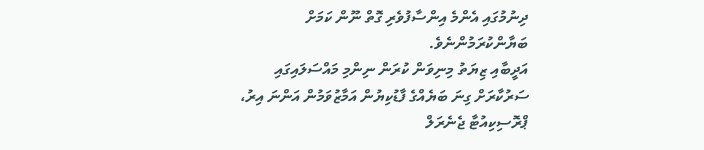ދިނުމުގައި އެންމެ އިންސާފުވެރި ގޮތް ނޫން ކަމަށް ބަޔާންކުރަމުންނެވެ.
އަދީބާއި ޒިޔަތު މިނިވަން ކުރަން ނިންމި މައްސަލައިގައި ސަރުކާރަށް ގިނަ ބަޔެއްގެ ފާޑުކިޔުން އަމާޒުވަމުން އަންނަ އިރު، ޕްރޮސިކިއުޓާ ޖެނެރަލް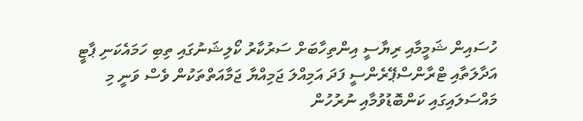ހުސައިން ޝަމީމާއި ރިޔާސީ އިންތިހާބަށް ސަރުކާރު ކޯލިޝަނުގައި ތިބި ހަމައެކަނި ޕާޓީ އަދާލަތާއި ޓްރާންސްޕޭރެންސީ ފަދަ އަމިއްލަ ޖަމިއްޔާ ޖަމާއަތްތަކުން ވެސް ވަނީ މި މައްސަލައިގައި ކަންބޮޑުވުމާއި ނުރުހުން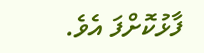ފާޅުކޮށްފަ އެވެ.